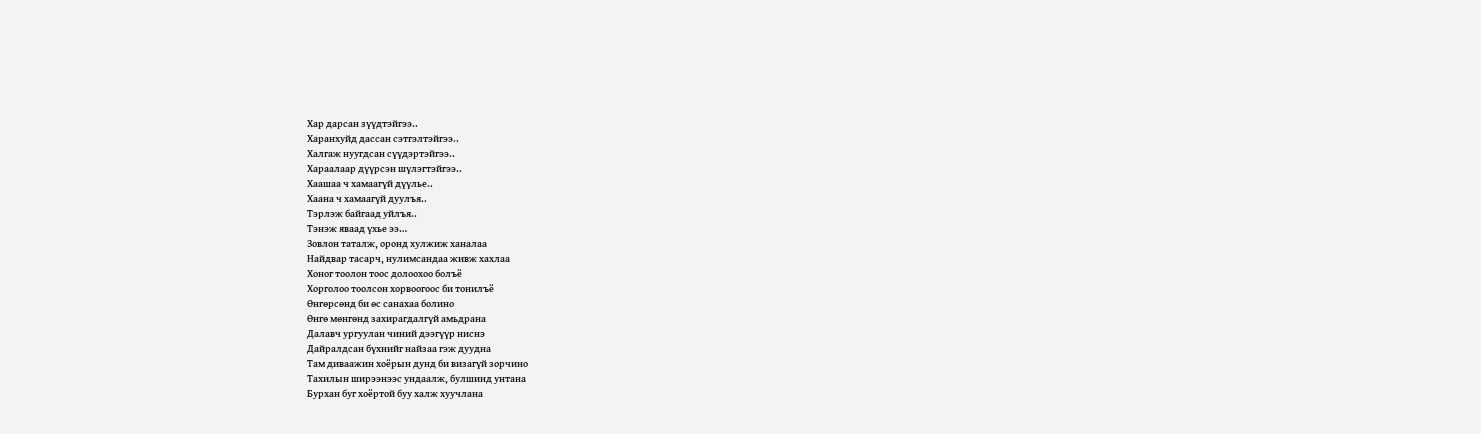Хар дарсан зүүдтэйгээ..
Харанхуйд дассан сэтгэлтэйгээ..
Халгаж нуугдсан сүүдэртэйгээ..
Хараалаар дүүрсэн шүлэгтэйгээ..
Хаашаа ч хамаагүй дүүлье..
Хаана ч хамаагүй дуулъя..
Тэрлэж байгаад уйлъя..
Тэнэж яваад үхье ээ…
Зовлон таталж, оронд хулжиж ханалаа
Найдвар тасарч, нулимсандаа живж хахлаа
Хоног тоолон тоос долоохоо болъё
Хорголоо тоолсон хорвоогоос би тонилъё
Өнгөрсөнд би өс санахаа болино
Өнгө мөнгөнд захирагдалгүй амьдрана
Далавч ургуулан чиний дээгүүр ниснэ
Дайралдсан бүхнийг найзаа гэж дуудна
Там диваажин хоёрын дунд би визагүй зорчино
Тахилын ширээнээс ундаалж, булшинд унтана
Бурхан буг хоёртой буу халж хуучлана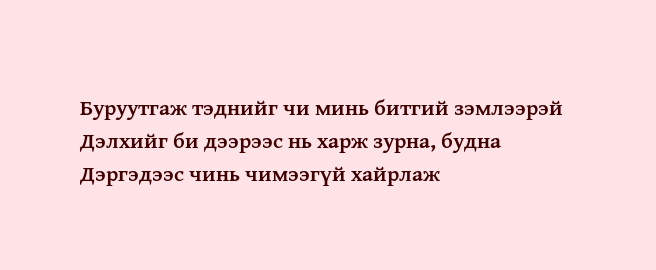Буруутгаж тэднийг чи минь битгий зэмлээрэй
Дэлхийг би дээрээс нь харж зурна, будна
Дэргэдээс чинь чимээгүй хайрлаж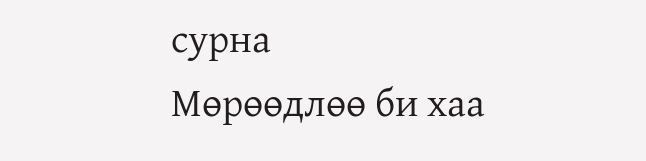сурна
Мөрөөдлөө би хаа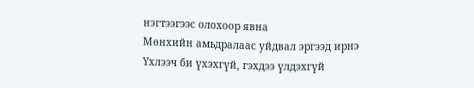нэгтээгээс олохоор явна
Мөнхийн амьдралаас уйдвал эргээд ирнэ
Үхлээч би үхэхгүй, гэхдээ үлдэхгүй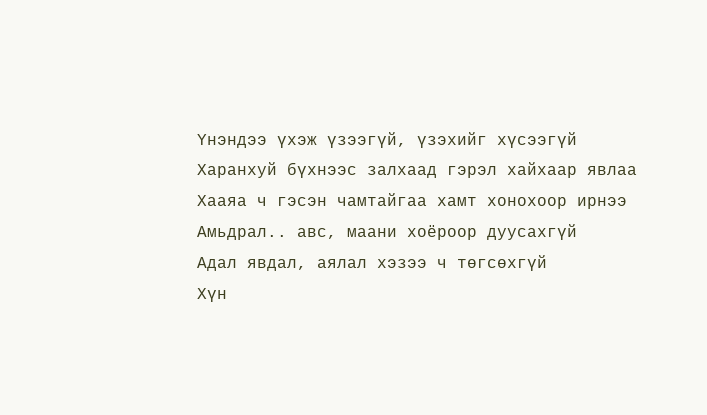Үнэндээ үхэж үзээгүй, үзэхийг хүсээгүй
Харанхуй бүхнээс залхаад гэрэл хайхаар явлаа
Хааяа ч гэсэн чамтайгаа хамт хонохоор ирнээ
Амьдрал.. авс, маани хоёроор дуусахгүй
Адал явдал, аялал хэзээ ч төгсөхгүй
Хүн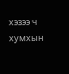хэзээ ч хумхын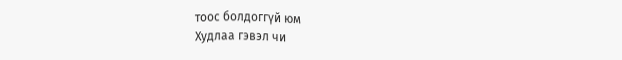тоос болдоггүй юм
Худлаа гэвэл чи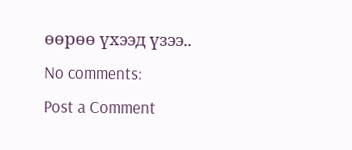өөрөө үхээд үзээ..
No comments:
Post a Comment